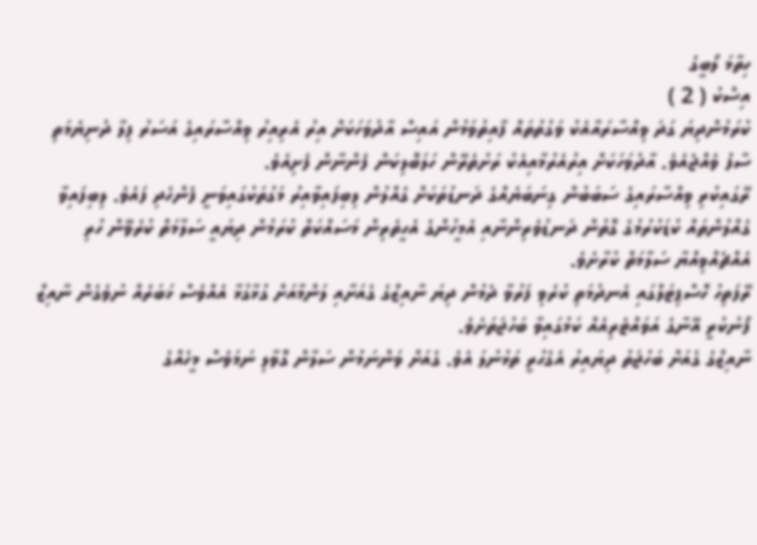ހިތާމަ ލޯބީގެ
އިސްކު ( 2 )
ކުރަމުންދިޔަ ގަދަ ވިއްސާރައާއެކު ވަގުތުތައް ފާއިތުވަމުން އައިސް އާދުވަހަކަށް އިރު އެރިއިރު ވިއްސާރައިގެ އަސަރު ފިލާ ދުނިޔެމަތި ސާފު ވެއްޖެއެވެ. އާދުވަހަކަށް އިރުއެރުމާއިއެކު ރަށުތެރޭން ހަލަބޮލިކަން ފެންނާން ފެށިއެވެ.
ރޭގައިކުރި ވިއްސާރައިގެ ސަބަބުން ގިނަބަޔެއްގެ ދަނޑުތަކަށް ގެއްލުން ލިބިފައިވާއިރު މަގުތަކުގައިވަނީ ފެންހެދި ފައެވެ. ލިބިފައިވާ ގެއްލުންތައް ކުޑަކުރުމުގެ ގޮތުން ދަނޑުވެރިންނާއި އެމީހުންގެ އެހީތެރިން މަސައްކަތް ކުރަމުން ދިޔައީ ސަލާމަތް ކުރެވޭން ހުރި އެއްޗެއްވިއްޔާ ސަލާމަތް ކުރާށެވެ.
ރޭފަތިހު ހޮސްޕިޓަލްގައި އެނދުމަތި ކުރެވި ފަރުވާ ދެމުން ދިޔަ ނާއިޒްގެ ގެއަށާއި ލަންމާއަށް ގުޅާގުޅާ އެއްވެސް ޚަބަރެއް ނުވެގެން ނާއިޒް ފޯނުކުރީ އޭނާގެ އަވައްޓެރިއެއް ކަމުގައިވާ ބަހުޖަތަށެވެ.
ނާއިޒްގެ ގެއަށް ބަހުޖަތު ދިޔައިރު އެގެހުރީ ތަޅުނުލަ އެވެ. ގެއަށް ވަންނަމުން ސަލާން ގޮވާލި ނަމަވެސް މީހެއްގެ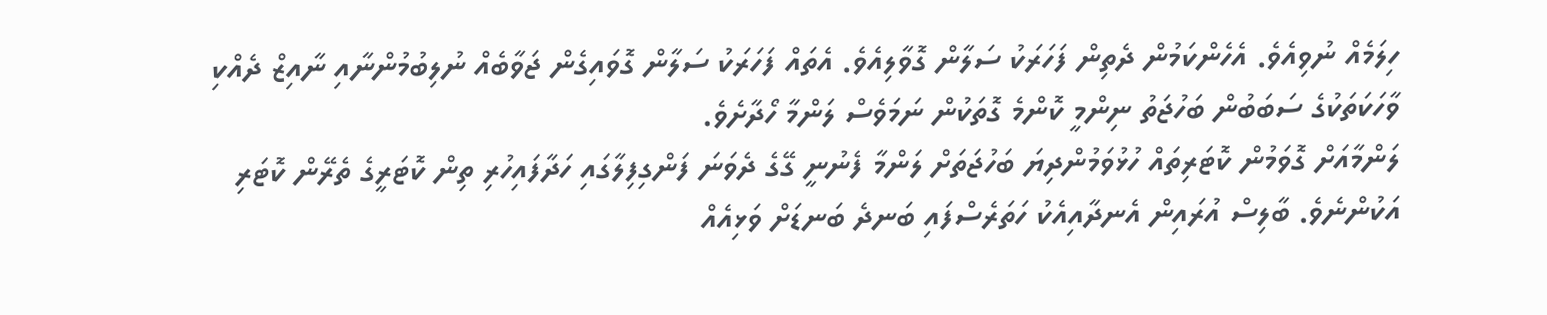ހިލަމެއް ނުވިއެވެ. އެހެންކަމުން ދެތިން ފަހަރަކު ސަލާން ގޮވާލިއެވެ. އެތައް ފަހަރަކު ސަލާން ގޮވައިގެން ޖަވާބެއް ނުލިބުމުންނާއި ނާއިޒް ދެއްކި ވާހަކަތަކުގެ ސަބަބުން ބަހުޖަތު ނިންމީ ކޮންމެ ގޮތަކުން ނަމަވެސް ލަންމާ ހޯދާށެވެ.
ލަންމާއަށް ގޮވަމުން ކޮޓަރިތައް ހުޅުވަމުންދިޔަ ބަހުޖަތަށް ލަންމާ ފެނުނީ ގޭގެ ދެވަނަ ފަންގިފިލާގައި ހަދާފައިހުރި ތިން ކޮޓަރީގެ ތެރޭން ކޮޓަރި އަކުންނެވެ. ބާލިސް އުރައިން އެނދާއިއެކު ހަތަރެސްފައި ބަނދެ ބަނޑަށް ވަޅިއެއް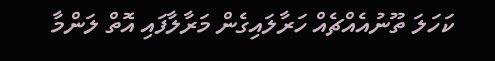ކަހަލަ ތޫނުއެއްޗެއް ހަރާލައިގެން މަރާލާފައި އޮތް ލަންމާ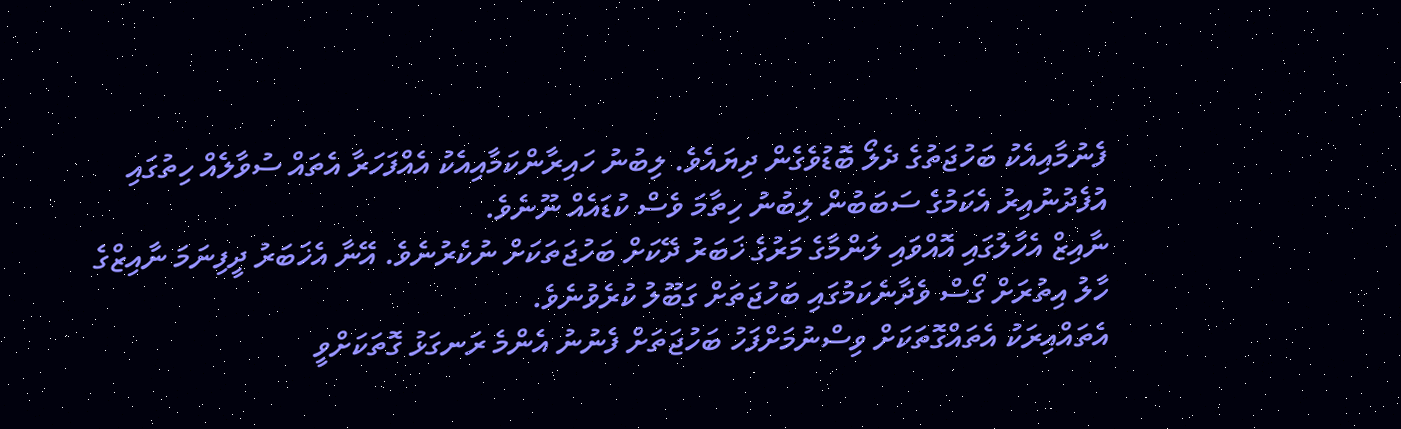ފެނުމާއިއެކު ބަހުޖަތުގެ ދެލޯ ބޮޑުވެގެން ދިޔައެވެ. ލިބުނު ހައިރާންކަމާއިއެކު އެއްފަހަރާ އެތައް ސުވާލެއް ހިތުގައި އުފެދުނުއިރު އެކަމުގެ ސަބަބުން ލިބުނު ހިތާމަ ވެސް ކުޑައެއް ނޫނެވެ.
ނާއިޒް އެހާލުގައި އޮއްވައި ލަންމާގެ މަރުގެ ޚަބަރު ދޭކަށް ބަހުޖަތަކަށް ނުކެރުނެވެ. އޭނާ އެޚަބަރު ދީފިނަމަ ނާއިޒްގެ ހާލު އިތުރަށް ގޯސް ވެދާނެކަމުގައި ބަހުޖަތަށް ގަބޫލު ކުރެވުނެވެ.
އެތައްއިރަކު އެތައްގޮތަކަށް ވިސްނުމަށްފަހު ބަހުޖަތަށް ފެނުނު އެންމެ ރަނގަޅު ގޮތަކަށްވީ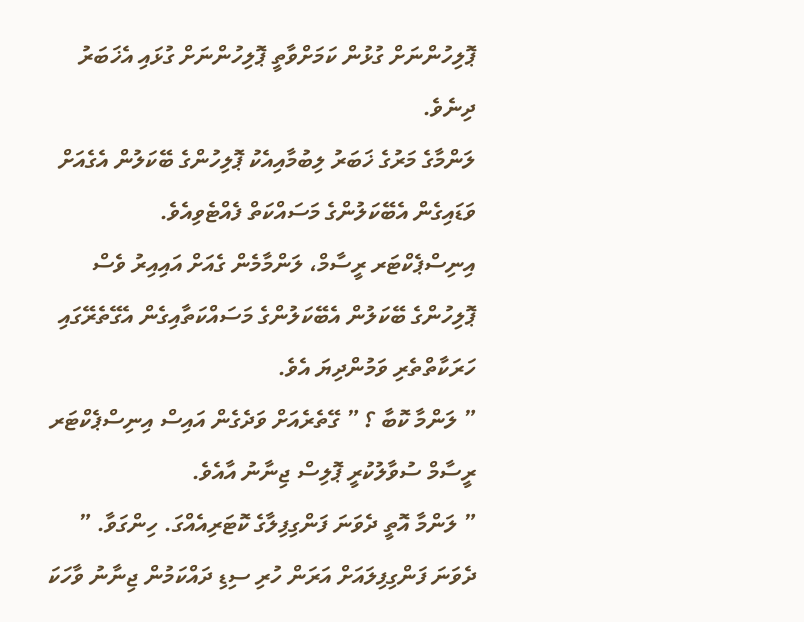ޕޮލިހުންނަށް ގުޅުން ކަމަށްވާތީ ޕޮލިހުންނަށް ގުޅައި އެޚަބަރު ދިނެވެ.
ލަންމާގެ މަރުގެ ޚަބަރު ލިބުމާއިއެކު ޕޮލިހުންގެ ބޭކަލުން އެގެއަށް ވަޑައިގެން އެބޭކަލުންގެ މަސައްކަތް ފެއްޓެވިއެވެ.
އިނިސްޕެކްޓަރ ރީސާމް، ލަންމާމެން ގެއަށް އައިއިރު ވެސް ޕޮލިހުންގެ ބޭކަލުން އެބޭކަލުންގެ މަސައްކަތާއިގެން އެގޭތެރޭގައި ހަރަކާތްތެރި ވަމުންދިޔަ އެވެ.
” ލަންމާ ކޮބާ ؟ ” ގޭތެރެއަށް ވަދެގެން އައިސް އިނިސްޕެކްޓަރ ރީސާމް ސުވާލުކުރީ ޕޮލިސް ޖިނާނު އާއެވެ.
” ލަންމާ އޮތީ ދެވަނަ ފަންގިފިލާގެ ކޮޓަރިއެއްގަ. ހިންގަވާ. ” ދެވަނަ ފަންގިފިލައަށް އަރަން ހުރި ސިޑި ދައްކަމުން ޖިނާނު ވާހަކަ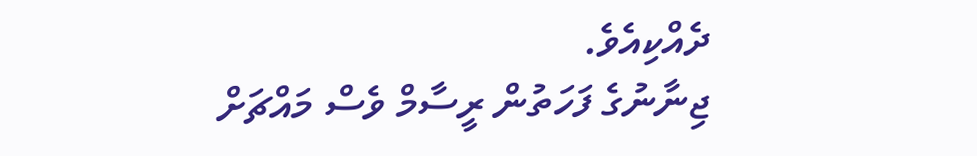ދެއްކިއެވެ.
ޖިނާނުގެ ފަހަތުން ރީސާމް ވެސް މައްޗަށް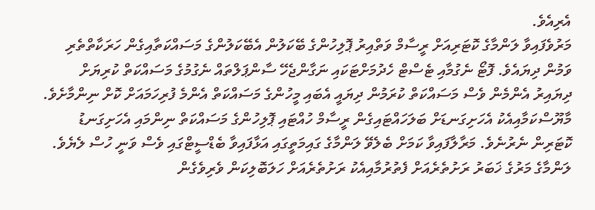އެރިއެވެ.
މަރުވެފައިވާ ލަންމާގެ ކޮޓަރިއަށް ރީސާމް ވަތްއިރު ޕޮލިހުންގެ ބޭކަލުން އެބޭކަލުންގެ މަސައްކަތާއިގެން ހަރަކާތްތެރި ވަމުން ދިޔައެވެ. ފޮޓޯ ނެގުމާއި ޓެސްޓް ހެދުމަށްޓަކައި ނަގާންޖެހޭ ސާންޕަލްތައް ނެގުމުގެ މަސައްކަތް ކުރިޔަށް ދިޔައިރު އެންމެން ވެސް މަސައްކަތް ކުރަމުން ދިޔައީ އެބައި މީހުންގެ މަސައްކަތް އެންމެ ފުރިހަމައަށް ކޮށް ނިންމާށެވެ.
މާޔޫސްކަމާއިއެކު އެހަށިގަނޑަށް ބަލަހައްޓައިގެން ރީސާމް ހުއްޓައި ޕޮލިހުންގެ މަސައްކަތް ނިންމައި އެހަށިގަނޑު ކޮޓަރިން ނެރުނެވެ. މަރާލާފައިވާ ކަމަށް ބެލެވޭ ލަންމާގެ ގައިމަތީގައި އަޅާފައިވާ ބެޑްސީޓްގައި ވެސް ވަނީ ހުސް ލެޔެވެ.
ލަންމާގެ މަރުގެ ޚަބަރު ރަށުތެރެއަށް ފެތުރުމާއިއެކު ރަށުތެރެއަށް ހަލަބޮލިކަން ވެރިވެގެން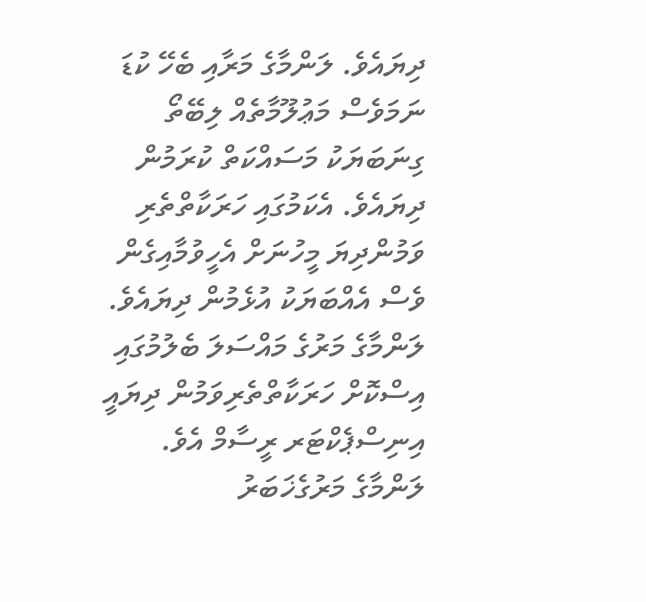ދިޔައެވެ. ލަންމާގެ މަރާއި ބެހޭ ކުޑަ ނަމަވެސް މަޢުލޫމާތެއް ލިބޭތޯ ގިނަބަޔަކު މަސައްކަތް ކުރަމުން ދިޔައެވެ. އެކަމުގައި ހަރަކާތްތެރި ވަމުންދިޔަ މީހުނަށް އެހީވުމާއިގެން ވެސް އެއްބަޔަކު އުޅެމުން ދިޔައެވެ.
ލަންމާގެ މަރުގެ މައްސަލަ ބެލުމުގައި އިސްކޮށް ހަރަކާތްތެރިވަމުން ދިޔައީ އިނިސްޕެކްޓަރ ރީސާމް އެވެ.
ލަންމާގެ މަރުގެޚަބަރު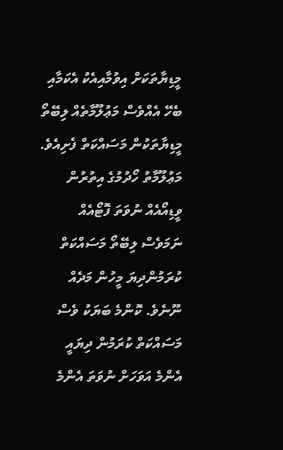މީޑިޔާތަކަށް އިވުމާއިއެކު އެކަމާއި ބެހޭ އެއްވެސް މަޢުލޫމާތެއް ލިބޭތޯ މީޑިޔާތަކުން މަސައްކަތް ފެށިއެވެ. މަޢުލޫމާތު ހޯދުމުގެ އިތުރުން ވީޑިއޯއެއް ނުވަތަ ފޮޓޯއެއް ނަމަވެސް ލިބޭތޯ މަސައްކަތް ކުރަމުންދިޔަ މީހުން މަދެއް ނޫނެވެ. ކޮންމެ ބަޔަކު ވެސް މަސައްކަތް ކުރަމުން ދިޔައީ އެންމެ އަވަހަށް ނުވަތަ އެންމެ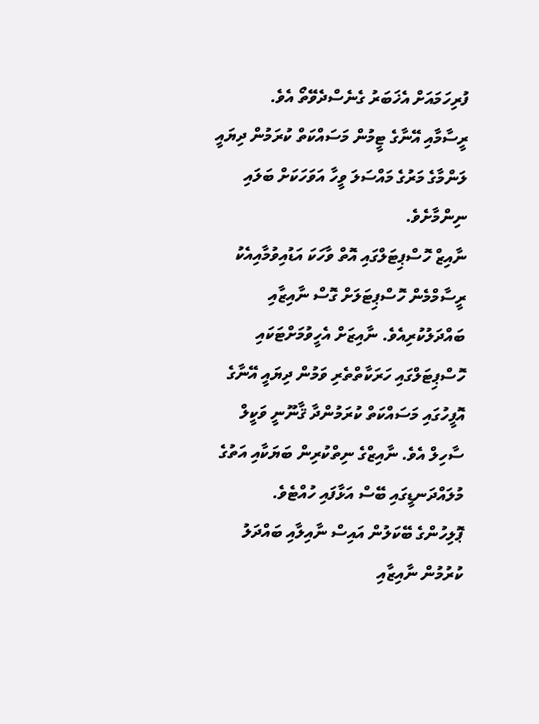ފުރިހަމައަށް އެޚަބަރު ގެނެސްދެވޭތޯ އެވެ.
ރީސާމާއި އޭނާގެ ޓީމުން މަސައްކަތް ކުރަމުން ދިޔައީ ލަންމާގެ މަރުގެ މައްސަލަ ވީހާ އަވަހަކަށް ބަލައި ނިންމާށެވެ.
ނާއިޒް ހޮސްޕިޓަލްގައި އޮތް ވާހަކަ އަޑުއިވުމާއިއެކު ރީސާމްމެން ހޮސްޕިޓަލަށް ގޮސް ނާއިޒާއި ބައްދަލުކުރިއެވެ. ނާއިޒަށް އެހީވުމަށްޓަކައި ހޮސްޕިޓަލްގައި ހަރަކާތްތެރި ވަމުން ދިޔައީ އޭނާގެ އޮފީހުގައި މަސައްކަތް ކުރަމުންދާ ޤާނޫނީ ވަކީލް ސާހިލް އެވެ. ނާއިޒްގެ ނިތްކުރިން ބަޔަކާއި އަތުގެ މުލައްދަނޑީގައި ބޭސް އަޅާފައި ހުއްޓެވެ.
ޕޮލިހުންގެ ބޭކަލުން އައިސް ނާއިލާއި ބައްދަލު ކުރުމުން ނާއިޒާއި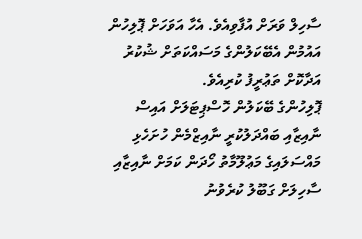ސާހިލް ވަރަށް އުފާވިއެވެ. އެހާ އަވަހަށް ޕޮލިހުން އައުމުން އެބޭކަލުންގެ މަސައްކަތަށް ޝުކުރު އަދާކޮށް ތަޢުރީފު ކުރިއެވެ.
ޕޮލިހުންގެ ބޭކަލުން ހޮސްޕިޓަލަށް އައިސް ނާއިޒާއި ބައްދަލުކުރީ ނާއިޒްމެން ހުށަހެޅި މައްސަލައިގެ މަޢުލޫމާތު ހޯދަން ކަމަށް ނާއިޒާއި ސާހިލަށް ގަބޫލު ކުރެވުނު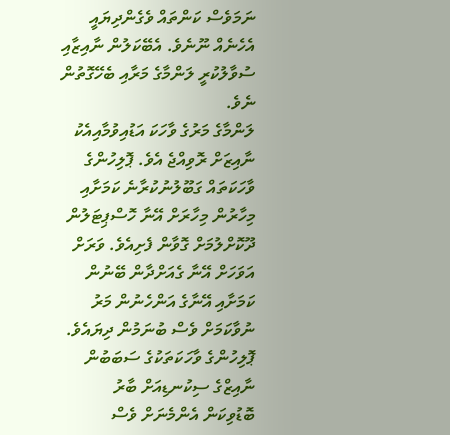ނަމަވެސް ކަންތައް ވެގެންދިޔައީ އެހެނެއް ނޫނެވެ. އެބޭކަލުން ނާއިޒާއި ސުވާލުކުރީ ލަންމާގެ މަރާއި ބެހޭގޮތުން ނެވެ.
ލަންމާގެ މަރުގެ ވާހަކަ އަޑުއިވުމާއިއެކު ނާއިޒަށް ރޮވިއްޖެ އެވެ. ޕޮލިހުންގެ ވާހަކަތައް ގަބޫލުނުކުރާނެ ކަމަށާއި މިހާރުން މިހާރަށް އޭނާ ހޮސްޕިޓަލުން ދޫކޮށްލުމަށް ގޮވާން ފެށިއެވެ. ވަރަށް އަވަހަށް އޭނާ ގެއަށްދާން ބޭނުން ކަމަށާއި އޭނާގެ އަންހެނުން މަރު ނުވާކަމަށް ވެސް ބުނަމުން ދިޔައެވެ.
ޕޮލިހުންގެ ވާހަކަތަކުގެ ސަބަބުން ނާއިޒްގެ ސިކުނޑިއަށް ބާރު ބޮޑުވިކަން އެންމެނަށް ވެސް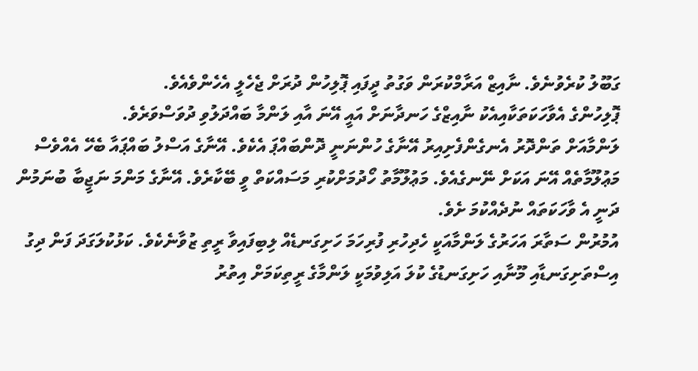ގަބޫލު ކުރެވުނެވެ. ނާއިޒް އަރާމްކުރަން ވަގުތު ދީފައި ޕޮލިހުން ދުރަށް ޖެހެލީ އެހެންވެއެވެ.
ޕޮލިހުންގެ އެވާހަކަތަކާއިއެކު ނާއިޒްގެ ހަނދާނަށް އައީ އޭނަ އާއި ލަންމާ ބައްދަލުވި ދުވަސްވަރެވެ.
ލަންމާއަށް ތަންދޮރު އެނގެންފެށިއިރު އޭނާގެ ހުންނަނީ ދޮންބައްޕަ އެކެވެ. އޭނާގެ އަސްލު ބައްޕައާ ބެހޭ އެއްވެސް މަޢުލޫމާތެއް އޭނަ އަކަށް ނޭނގެއެވެ. މަޢުލޫމާތު ހޯދުމަށްކުރި މަސައްކަތް ވީ ބޭކާރެވެ. އޭނާގެ މަންމަ ނަޖީބާ ބުނަމުން ދަނީ އެ ވާހަކަތައް ނުދެއްކުމަ ށެވެ.
އުމުރުން ސަތާރަ އަހަރުގެ ލަންމާއަކީ ހެދިހުރި ފުރިހަމަ ހަށިގަނޑެއް ލިބިފައިވާ ރީތި ޒުވާނެކެވެ. ކަޅުކުލަގަދަ ފަން ދިގު އިސްތަށިގަނޑާއި މޫނާއި ހަށިގަނޑުގެ ކުލަ އަލިވުމަކީ ލަންމާގެ ރީތިކަމަށް އިތުރު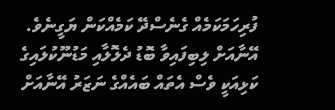ފުރިހަމަކަމެއް ގެނެސްދޭ ކަމެއްކަން ޔަގީނެވެ. އޭނާއަށް ލިބިފައިވާ ބޮޑު ދެލޮލާއި މަޑުނޫކުލައިގެ ކަޅިއަކީ ވެސް އެތައް ބައެއްގެ ނަޒަރު އޭނާއަށް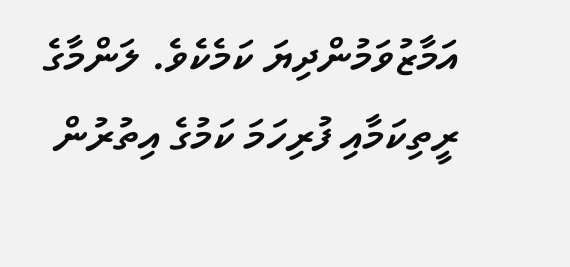އަމާޒުވަމުންދިޔަ ކަމެކެވެ. ލަންމާގެ ރީތިކަމާއި ފުރިހަމަ ކަމުގެ އިތުރުން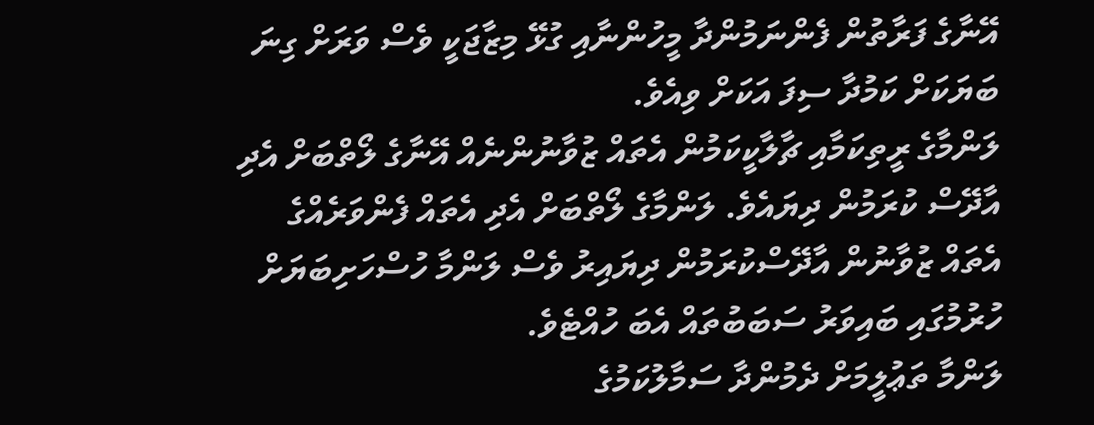އޭނާގެ ފަރާތުން ފެންނަމުންދާ މީހުންނާއި ގުޅޭ މިޒާޖަކީ ވެސް ވަރަށް ގިނަ ބަޔަކަށް ކަމުދާ ސިފަ އަކަށް ވިއެވެ.
ލަންމާގެ ރީތިކަމާއި ޗާލާކީކަމުން އެތައް ޒުވާނުންނެއް އޭނާގެ ލޯތްބަށް އެދި އާދޭސް ކުރަމުން ދިޔައެވެ. ލަންމާގެ ލޯތްބަށް އެދި އެތައް ފެންވަރެއްގެ އެތައް ޒުވާނުން އާދޭސްކުރަމުން ދިޔައިރު ވެސް ލަންމާ ހުސްހަށިބަޔަށް ހުރުމުގައި ބައިވަރު ސަބަބުތައް އެބަ ހުއްޓެވެ.
ލަންމާ ތަޢުލީމަށް ދެމުންދާ ސަމާލުކަމުގެ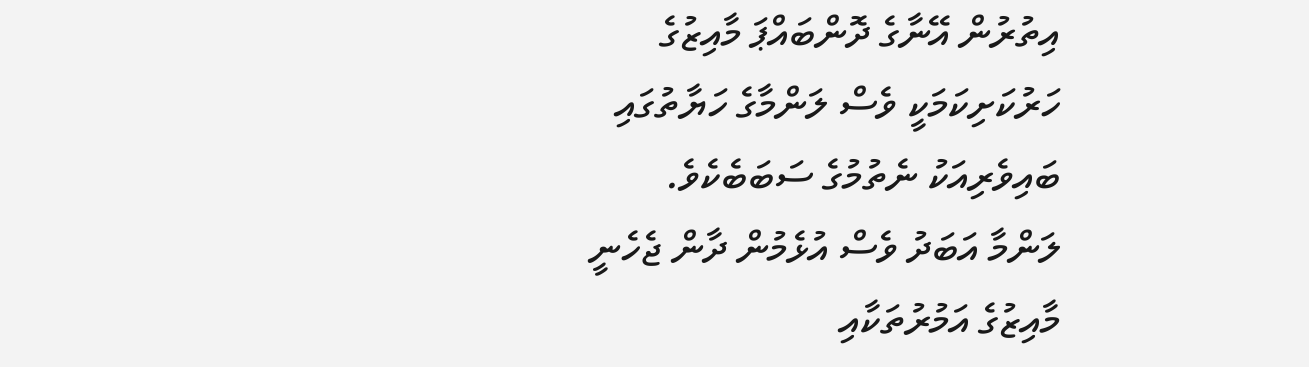އިތުރުން އޭނާގެ ދޮންބައްޕަ މާއިޒުގެ ހަރުކަށިކަމަކީ ވެސް ލަންމާގެ ހަޔާތުގައި ބައިވެރިއަކު ނެތުމުގެ ސަބަބެކެވެ.
ލަންމާ އަބަދު ވެސް އުޅެމުން ދާން ޖެހެނީ މާއިޒުގެ އަމުރުތަކާއި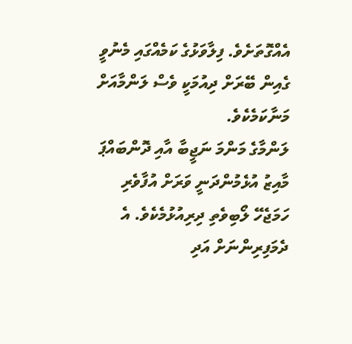އެއްގޮތަށެވެ. ފިލާވަޅުގެ ކަމެއްގައި މެނުވީ ގެއިން ބޭރަށް ދިއުމަކީ ވެސް ލަންމާއަށް މަނާކަމެކެވެ.
ލަންމާގެ މަންމަ ނަޖީބާ އާއި ދޮންބައްޕަ މާއިޒު އުޅެމުންދަނީ ވަރަށް އުފާވެރި ހަމަޖެހޭ ލޯބިވެތި ދިރިއުޅުމެކެވެ. އެ ދެމަފިރިންނަށް އަދި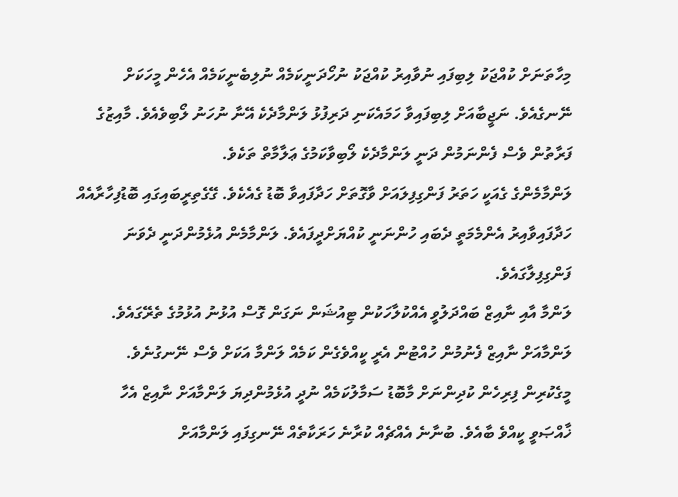މިހާތަނަށް ކުއްޖަކު ލިބިފައި ނުވާއިރު ކުއްޖަކު ނުހޯދަނީކަމެއް ނުލިބެނީކަމެއް އެހެން މީހަކަށް ނޭނގެއެވެ. ނަޖީބާއަށް ލިބިފައިވާ ހަމައެކަނި ދަރިފުޅު ލަންމާދެކެ އޭނާ ނުހަނު ލޯބިވެއެވެ. މާއިޒުގެ ފަރާތުން ވެސް ފެންނަމުން ދަނީ ލަންމާދެކެ ލޯބިވާކަމުގެ ޢަލާމާތް ތަކެވެ.
ލަންމާމެންގެ ގެއަކީ ހަތަރު ފަންގިފިލައަށް ވާގޮތަށް ހަދާފައިވާ ބޮޑު ގެއެކެވެ. ގޭގެތިރީބައިގައި ބޮޑުފިހާރާއެއް ހަދާފައިވާއިރު އެންމެމަތީ ދެބައި ހުންނަނީ ކުއްޔަށްދީފައެވެ. ލަންމާމެން އުޅެމުންދަނީ ދެވަނަ ފަންގިފިލާގައެވެ.
ލަންމާ އާއި ނާއިޒް ބައްދަލުވީ އެއްކުލާހަކުން ޓިއުޝަން ނަގަން ގޮސް އުޅުނު އުޅުމުގެ ތެރޭގައެވެ. ލަންމާއަށް ނާއިޒް ފެނުމުން ހުއްޓުން އެރީ ކީއްވެގެން ކަމެއް ލަންމާ އަކަށް ވެސް ނޭނގުނެވެ. މީގެކުރިން ފިރިހެން ކުދިންނަށް މާބޮޑު ސަމާލުކަމެއް ނުދީ އުޅެމުންދިޔަ ލަންމާއަށް ނާއިޒް އެހާ ޚާއްޞަވީ ކީއްވެ ބާއެވެ. ބުނާނެ އެއްޗެއް ކުރާނެ ހަރަކާތެއް ނޭނގިފައި ލަންމާއަށް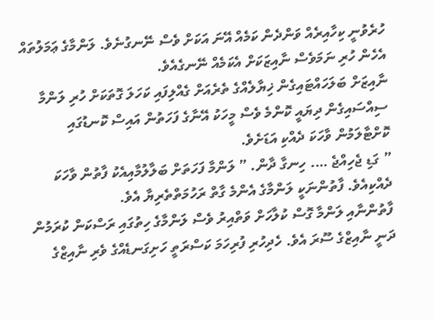ހުރެވުނީ ކިހާއިރެއް ވަންދެން ކަމެއް އޭނަ އަކަށް ވެސް ނޭނގުނެވެ. ލަންމާގެ ޢަމަލުތައް އެހެން ހުރި ނަމަވެސް ނާއިޒަކަށް އެކަމެއް ނޭނގެއެވެ.
ނާއިޒަށް ބަލަހައްޓައިގެން ޚިޔާލެއްގެ ތެރެއަށް ގެއްލިފައި ކަހަލަ ގޮތަކަށް ހުރި ލަންމާ ސިއްސައިގެން ދިޔައީ ކޮންމެ ވެސް މީހަކު އޭނާގެ ފަހަތުން އައިސް ކޮނޑުގައި ކޮށްޓާލަމުން ވާހަކަ ދެއްކި އަޑަށެވެ.
” ގަޑި ޖެހިއްޖެ …. ހިނގާ ދާން. ” ލަންމާ ފަހަތަށް ބަލާލުމާއިއެކު ފާތުން ވާހަކަ ދެއްކިއެވެ. ފާތުންނަކީ ލަންމާގެ އެންމެ ގާތް ރަހުމަތްތެރިޔާ އެވެ.
ފާތުންނާއި ލަންމާ ގޮސް ކުލާހަށް ވަތްއިރު ވެސް ލަންމާގެ ހިތުގައި ރަސްކަން ކުރަމުން ދަނީ ނާއިޒްގެ ސޫރަ އެވެ. ހެދިހުރި ފުރިހަމަ ކަސްރަތީ ހަށިގަނޑެއްގެ ވެރި ނާއިޒްގެ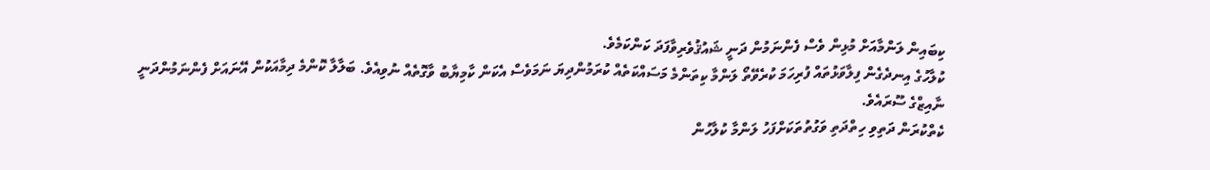ކިބައިން ލަންމާއަށް މުޅިން ވެސް ފެންނަމުން ދަނީ ޝައުޤުވެރިވާފަދަ ކަންކަމެވެ.
ކުލާހުގެ އިނދެގެން ފިލާވަޅުތައް ފުރިހަމަ ކުރެވޭތޯ ލަންމާ ކިތަންމެ މަސައްކަތެއް ކުރަމުންދިޔަ ނަމަވެސް އެކަން ކާމިޔާބު ވާގޮތެއް ނުވިއެވެ. ބަލާލާ ކޮންމެ ދިމާއަކުން އޭނައަށް ފެންނަމުންދަނީ ނާއިޒްގެ ސޫރައެވެ.
ކެތްކުރަން ދަތިވި ހިތްދަތި ވަގުތުތަކަށްފަހު ލަންމާ ކުލާހުން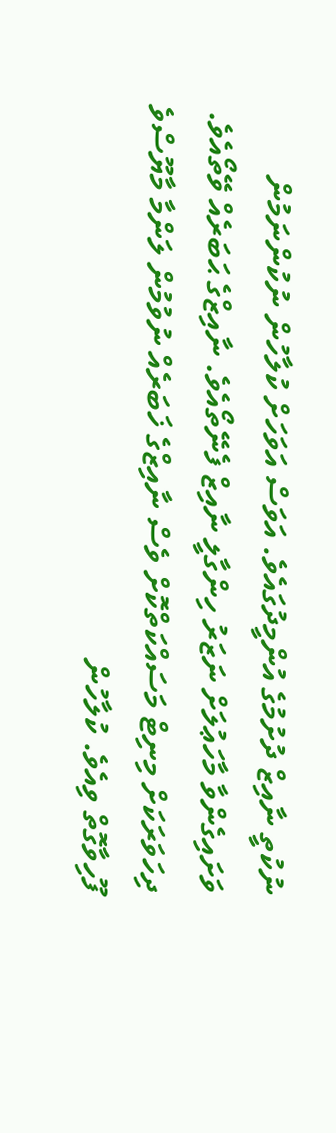ނުކުތީ ނާއިޒް ދުށުމުގެ އުންމީދުގައެވެ. އަވަސް އަވަހަށް ކުލާހުން ނުކުންނަމުން ވަށައިގެންވާ މާހަޢުލަށް ނަޒަރު ހިންގާލީ ނާއިޒް ފެނޭތޯއެވެ. ނާއިޒްގެ ޙަބަރެއް ވޭތޯއެވެ.
ދިހަވަރަކަށް މިނިޓް މަސައްކަތްކޮށް ވެސް ނާއިޒްގެ ޚަބަރެއް ނުވުމުން ލަންމާ މާޔޫސްވެ ފޫހިވާގޮތް ވިއެވެ. ކުލާހުން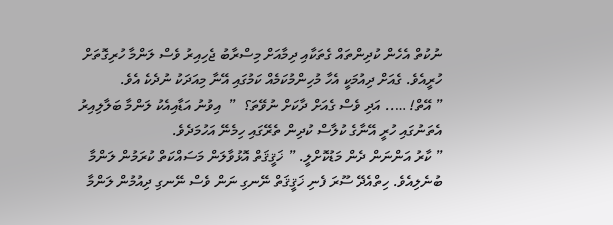ނުކުތް އެހެން ކުދިންތައް ގެތަކާއި ދިމާއަށް މިސްރާބު ޖެހިއިރު ވެސް ލަންމާ ހުރިގޮތަށް ހުރީއެވެ. ގެއަށް ދިއުމަކީ އެހާ މުހިންމުކަމެއް ކަމުގައި އޭނާ މިއަދަކު ނުދެކެ އެވެ.
” އޭތް! ….. އަދި ވެސް ގެއަށް ދާކަށް ނުވޭތަ؟  ”  އިވުނު އަޑާއިއެކު ލަންމާ ބަލާލިއިރު އެތަނުގައި ހުރީ އޭނާގެ ކުލާސް ކުދިން ތެރޭގައި ހިމެނޭ އަހުމަދެވެ.
” ކާރު އަންނަން ދެން މަޑުކޮށްލީ. ” ޚަޤީޤަތް އޮޅުވާލަން މަސައްކަތް ކުރަމުން ލަންމާ ބުނެލިއެވެ. ހިތްއެދޭ ސޫރަ ފެނި ޚަޤީޤަތް ނޭނގި ނަން ވެސް ނޭނގި ދިއުމުން ލަންމާ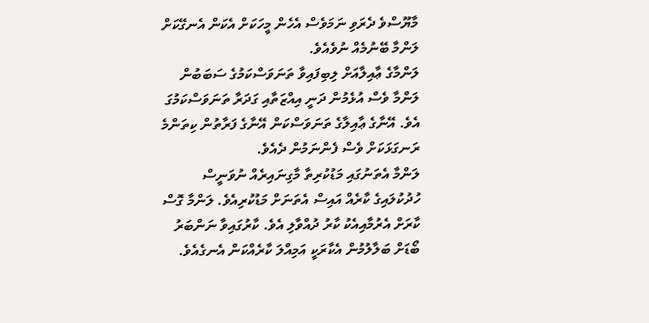މާޔޫސްވެ ދެރަވި ނަމަވެސް އެހެން މީހަކަށް އެކަން އެނގޭކަށް ލަންމާ ބޭނުމެއް ނުވެއެވެ.
ލަންމާގެ ޢާއިލާއަށް ލިބިފައިވާ ތަނަވަސްކަމުގެ ސަބަބުން ލަންމާ ވެސް އުޅެމުން ދަނީ އިއްޒަތާއި ގަދަރާ ތަނަވަސްކަމުގަ އެވެ. އޭނާގެ ޢާއިލާގެ ތަނަވަސްކަން އޭނާގެ ފަރާތުން ކިތަންމެ ރަނގަޅަކަށް ވެސް ފެންނަމުން ދެއެވެ.
ލަންމާ އެތަނުގައި މަޑުކުރިތާ މާގިނައިރެއް ނުވަނީސް ހުދުކުލައިގެ ކާރެއް އައިސް އެތަނަށް މަޑުކުރިއެވެ. ލަންމާ ގޮސް ކާރަށް އެރުމާއިއެކު ކާރު ދުއްވާލި އެވެ. ކާރުގައިވާ ނަންބަރު ބޯޑަށް ބަލާލުމުން އެކާރަކީ އަމިއްލަ ކާރެއްކަން އެނގެއެވެ.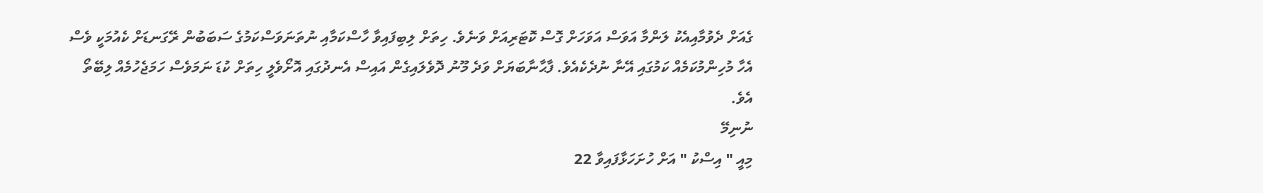ގެއަށް ދެވުމާއިއެކު ލަންމާ އަވަސް އަވަހަށް ގޮސް ކޮޓަރިއަށް ވަނެވެ. ހިތަށް ލިބިފައިވާ ހާސްކަމާއި ނުތަނަވަސްކަމުގެ ސަބަބުން ރޭގަނޑަށް ކެއުމަކީ ވެސް އެހާ މުހިންމުކަމެއް ކަމުގައި އޭނާ ނުދެކެއެވެ. ފާޙާނާބަޔަށް ވަދެ މޫނު ދޮވެލައިގެން އައިސް އެނދުގައި އޮށޯވެލީ ހިތަށް ކުޑަ ނަމަވެސް ހަމަޖެހުމެއް ލިބޭތޯ އެވެ.
ނުނިމޭ
މިއީ " އިސްކު " އަށް ހުށަހަޅާފައިވާ 22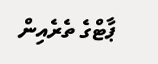ޕާޓްގެ ތެރެއިން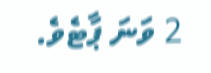2 ވަނަ ޕާޓެވެ.